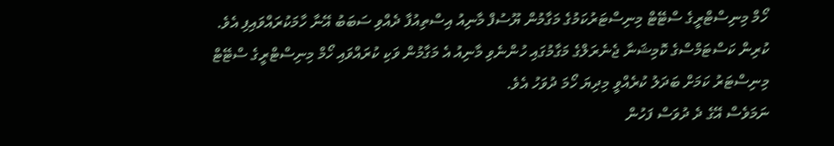ހޯމް މިނިސްޓްރީގެ ސްޓޭޓް މިނިސްޓަރުކަމުގެ މަގާމުން ޔޫސުފް މާނިއު އިސްތިއުފާ ދެއްވި ސަބަބު އޭނާ ހާމަކުރައްވައިފި އެވެ.
ކުރިން ކަސްޓަމްސްގެ ކޮމިޝަނާ ޖެނެރަލްގެ މަގާމުގައި ހުންނެވި މާނިއު އެ މަގާމުން ވަކި ކުރައްވައި ހޯމް މިނިސްޓްރީގެ ސްޓޭޓް މިނިސްޓަރު ކަމަށް ބަދަލު ކުރެއްވީ މިދިޔަ ހޯމަ ދުވަހު އެވެ.
ނަމަވެސް އޭގެ ދެ ދުވަސް ފަހުން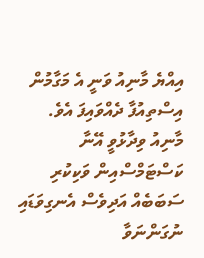އިއްޔެ މާނިއު ވަނީ އެ މަގާމުން އިސްތިއުފާ ދެއްވައިފަ އެވެ.
މާނިއު ވިދާޅުވީ އޭނާ ކަސްޓަމްސްއިން ވަކިކުރި ސަބަބެއް އަދިވެސް އެނގިވަޑައި ނުގަންނަވާ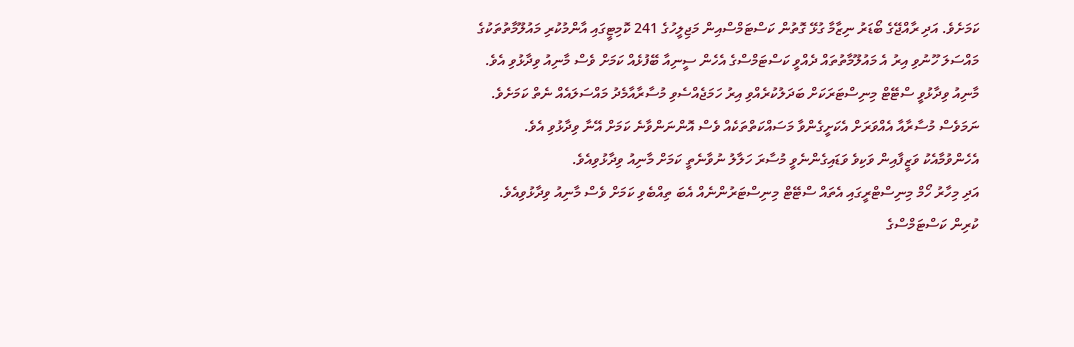ކަމަށެވެ. އަދި ރާއްޖޭގެ ބޯޑަރު ނިޒާމާ ގުޅޭ ގޮތުން ކަސްޓަމްސްއިން މަޖިލީހުގެ 241 ކޮމިޓީގައި އާންމުކުރި މައުލޫމާތުތަކުގެ މައްސަލަ ހޫނުވި އިރު އެ މައުލޫމާތުތައް ދެއްވީ ކަސްޓަމްސްގެ އެހެން ސީނިއާ ބޭފުޅެއް ކަމަށް ވެސް މާނިއު ވިދާޅުވި އެވެ.
މާނިއު ވިދާޅުވީ ސްޓޭޓް މިނިސްޓަރަކަށް ބަދަލުކުރެއްވި އިރު ހަމަޖެއްސެވި މުސާރާއާމެދު މައްސަލައެއް ނެތް ކަމަށެވެ. ނަމަވެސް މުސާރާއާ އެއްވަރަށް އެކަށީގެންވާ މަސައްކަތްތަކެއް ވެސް އޮންނަންވާނެ ކަމަށް އޭނާ ވިދާޅުވި އެވެ. އެހެންވުމާއެކު ވަޒީފާއިން ވަކިވެ ވަޑައިގެންނެވީ މުސާރަ ހަލާލު ނުވާނެތީ ކަމަށް މާނިއު ވިދާޅުވިއެވެ.
އަދި މިހާރު ހޯމް މިނިސްޓްރީގައި އެތައް ސްޓޭޓް މިނިސްޓަރުންނެއް އެބަ ތިއްބެވި ކަމަށް ވެސް މާނިއު ވިދާޅުވިއެވެ.
ކުރިން ކަސްޓަމްސްގެ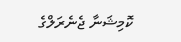ކޮމިޝަނާ ޖެނެރަލްގެ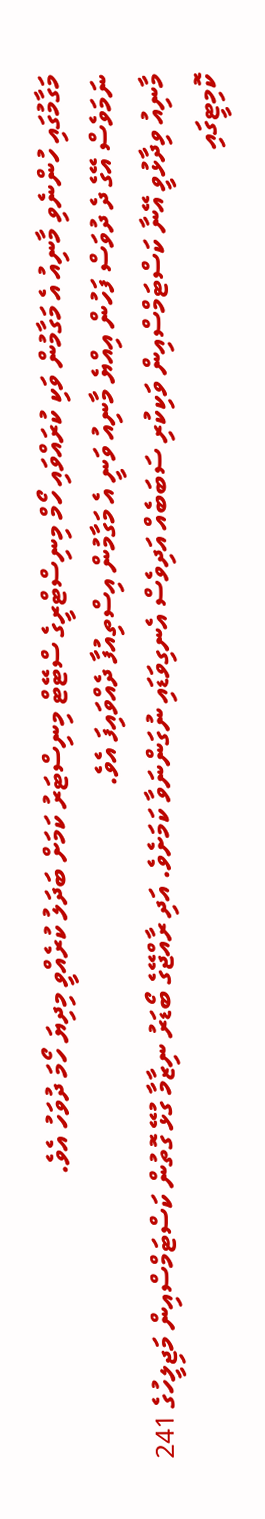މަގާމުގައި ހުންނެވި މާނިއު އެ މަގާމުން ވަކި ކުރައްވައި ހޯމް މިނިސްޓްރީގެ ސްޓޭޓް މިނިސްޓަރު ކަމަށް ބަދަލު ކުރެއްވީ މިދިޔަ ހޯމަ ދުވަހު އެވެ.
ނަމަވެސް އޭގެ ދެ ދުވަސް ފަހުން އިއްޔެ މާނިއު ވަނީ އެ މަގާމުން އިސްތިއުފާ ދެއްވައިފަ އެވެ.
މާނިއު ވިދާޅުވީ އޭނާ ކަސްޓަމްސްއިން ވަކިކުރި ސަބަބެއް އަދިވެސް އެނގިވަޑައި ނުގަންނަވާ ކަމަށެވެ. އަދި ރާއްޖޭގެ ބޯޑަރު ނިޒާމާ ގުޅޭ ގޮތުން ކަސްޓަމްސްއިން މަޖިލީހުގެ 241 ކޮމިޓީގައި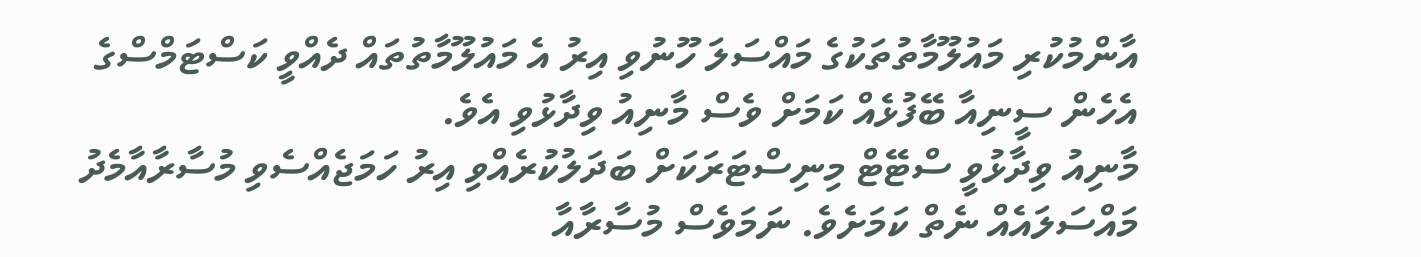އާންމުކުރި މައުލޫމާތުތަކުގެ މައްސަލަ ހޫނުވި އިރު އެ މައުލޫމާތުތައް ދެއްވީ ކަސްޓަމްސްގެ އެހެން ސީނިއާ ބޭފުޅެއް ކަމަށް ވެސް މާނިއު ވިދާޅުވި އެވެ.
މާނިއު ވިދާޅުވީ ސްޓޭޓް މިނިސްޓަރަކަށް ބަދަލުކުރެއްވި އިރު ހަމަޖެއްސެވި މުސާރާއާމެދު މައްސަލައެއް ނެތް ކަމަށެވެ. ނަމަވެސް މުސާރާއާ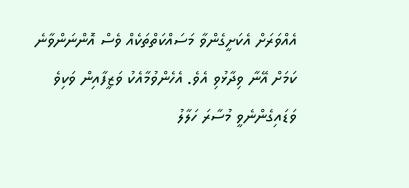އެއްވަރަށް އެކަށީގެންވާ މަސައްކަތްތަކެއް ވެސް އޮންނަންވާނެ ކަމަށް އޭނާ ވިދާޅުވި އެވެ. އެހެންވުމާއެކު ވަޒީފާއިން ވަކިވެ ވަޑައިގެންނެވީ މުސާރަ ހަލާލު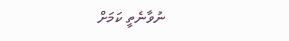ނުވާނެތީ ކަމަށް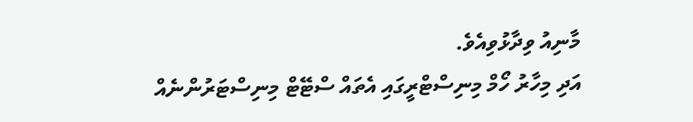މާނިއު ވިދާޅުވިއެވެ.
އަދި މިހާރު ހޯމް މިނިސްޓްރީގައި އެތައް ސްޓޭޓް މިނިސްޓަރުންނެއް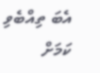އެބަ ތިއްބެވި ކަމަށް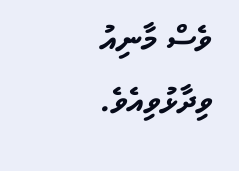ވެސް މާނިއު ވިދާޅުވިއެވެ.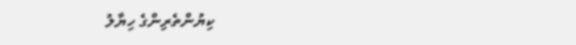ކިޔުންތެރިންގެ ހިޔާލު